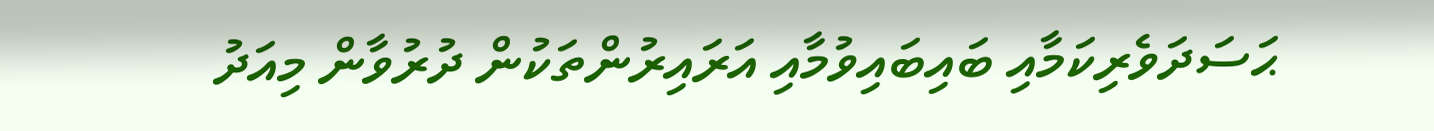ޙަސަދަވެރިކަމާއި ބައިބައިވުމާއި އަރައިރުންތަކުން ދުރުވާން މިއަދު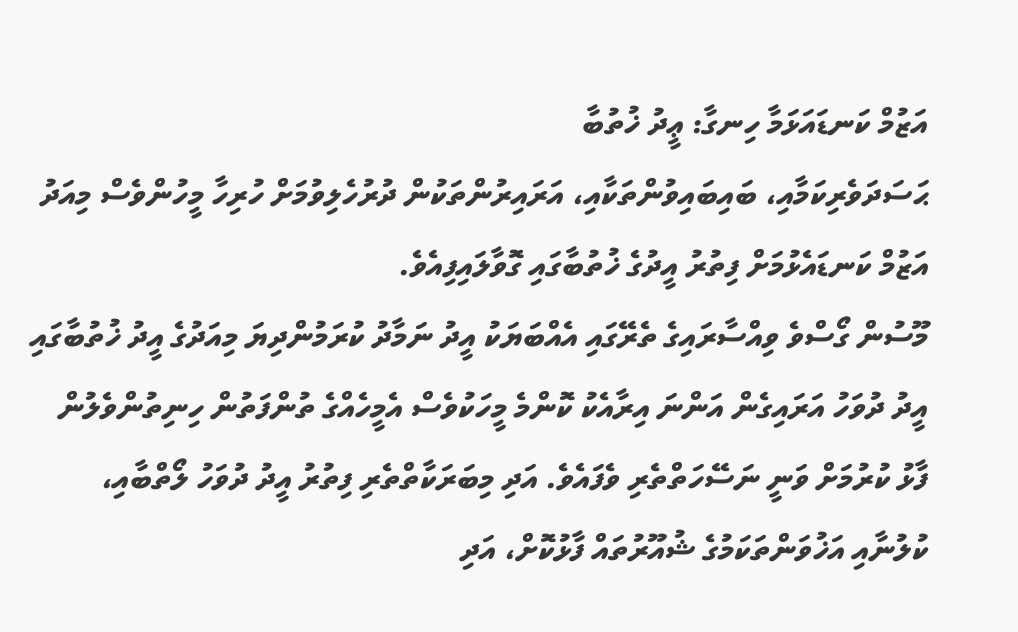އަޒުމް ކަނޑައަޅަމާ ހިނގާ: ޢީދު ޚުތުބާ
ޙަސަދަވެރިކަމާއި، ބައިބައިވުންތަކާއި، އަރައިރުންތަކުން ދުރުހެލިވުމަށް ހުރިހާ މީހުންވެސް މިއަދު އަޒުމް ކަނޑައެޅުމަށް ފިތުރު އީދުގެ ޚުތުބާގައި ގޮވާލައިފިއެވެ.
މޫސުން ގޯސްވެ ވިއްސާރައިގެ ތެރޭގައި އެއްބަޔަކު އީދު ނަމާދު ކުރަމުންދިޔަ މިއަދުގެ އީދު ޚުތުބާގައި އީދު ދުވަހު އަރައިގެން އަންނަ އިރާއެކު ކޮންމެ މީހަކުވެސް އެމީހެއްގެ ތުންފަތުން ހިނިތުންވެލުން ފާޅު ކުރުމަށް ވަނީ ނަސޭހަތްތެރި ވެފައެވެ. އަދި މިބަރަކާތްތެރި ފިތުރު އީދު ދުވަހު ލޯތްބާއި، ކުލުނާއި އަޚުވަންތަކަމުގެ ޝުއޫރުތައް ފާޅުކޮށް، އަދި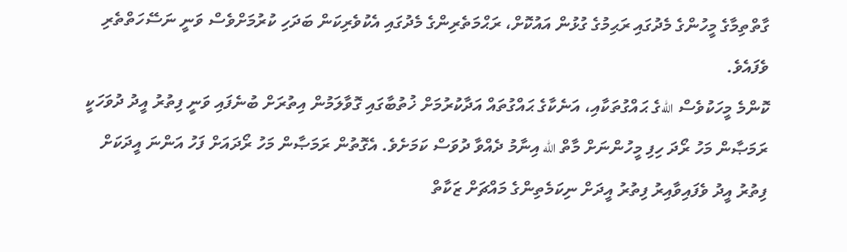ގާތްތިމާގެ މީހުންގެ މެދުގައި ރަޙިމުގެ ގުޅުން އައުކޮށް، ރަޙްމަތެރިންގެ މެދުގައި އެކުވެރިކަން ބަދަހި ކުރުމަށްވެސް ވަނީ ނަސޭހަތްތެރި ވެފައެވެ.
ކޮންމެ މީހަކުވެސް اللهގެ ޙައްގުތަކާއި، އަނެކާގެ ޙައްގުތައް އަދާކުރުމަށް ޚުތުބާގައި ގޮވާލަމުން އިތުރަށް ބުނެފައި ވަނީ ފިތުރު އީދު ދުވަހަކީ ރަމަޞާން މަހު ރޯދަ ހިފި މީހުންނަށް މާތް الله އިނާމު ދެއްވާ ދުވަސް ކަމަށެވެ. އެގޮތުން ރަމަޞާން މަހު ރޯދައަށް ފަހު އަންނަ އީދަކަށް ފިތުރު އީދު ވެފައިވާއިރު ފިތުރު އީދަށް ނިކަމެތިންގެ މައްޗަށް ޒަކާތް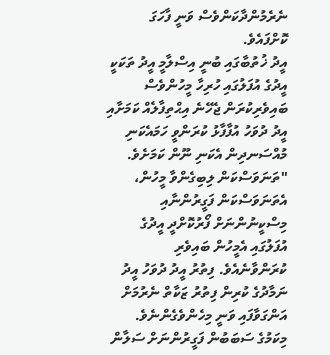ނެރެމުންދާކަންވެސް ވަނީ ފާހަގަ ކޮށްފައެވެ.
އީދު ޚުތުބާގައި ބުނީ އިސްލާމީ އީދު ތަކަކީ އީދުގެ އުފަލުގައި ހުރިހާ މީހުންވެސް ބައިވެރިކުރަން ޖެހޭނެ އިޙްތިފާލެއް ކަމަށާއި އީދު ދުވަހު އުފާފާޅު ކުރަންވީ ހަމައެކަނި މުއްސަނދިން އެކަނި ނޫން ކަމަށެވެ.
"ތަނަވަސްކަން ލިބިގެންވާ މީހުން، އެތަނަވަސްކަން ފަގީރުންނާއި މިސްކީނުންނަށް ފޯރުކޮށްދީ އީދުގެ އުފަލުގައި އެމީހުން ބައިވެރި ކުރަންވާނެއެވެ. ފިތުރު އީދު ދުވަހު އީދު ނަމާދުގެ ކުރިން ފިތުރު ޒަކާތް ނެރުމަށް އަންގަވާފައި ވަނީ މިހެންވެގެންނެވެ. މިކަމުގެ ސަބަބުން ފަގީރުންނަށް ސަލާން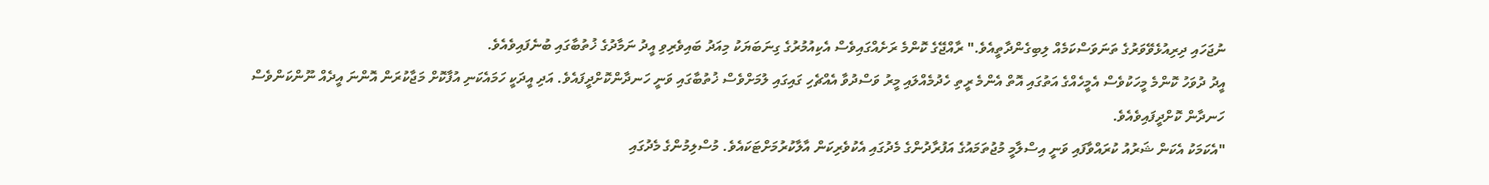ނުޖަހައި ދިރިއުޅެވޭވަރުގެ ތަނަވަސްކަމެއް ލިބިގެންދާތީއެވެ." ރާއްޖޭގެ ކޮންމެ ރަށެއްގައިވެސް އެކިއުމުރުގެ ގިނަބަޔަކު މިއަދު ބައިވެރިވި އީދު ނަމާދުގެ ޚުތުބާގައި ބުނެފައިވެއެވެ.
އީދު ދުވަހު ކޮންމެ މީހަކުވެސް އެމީހެއްގެ އަތުގައި އޮތް އެންމެ ރީތި ހެދުމެއްލައި މީރު ވަސްދުވާ އެއްޗެހި ގައިގައި ލުމަށްވެސް ޚުތުބާގައި ވަނީ ހަނދާންކޮށްދީފައެވެ. އަދި އީދަކީ ހަމައެކަނި އުފާކޮށް މަޖާކުރަން އޮންނަ އީދެއް ނޫންކަންވެސް ހަނދާން ކޮށްދީފައިވެއެވެ.
"އެކަމަކު އެކަން ޝަރުއު ކުރައްވާފައި ވަނީ އިސްލާމީ މުޖުތަމައުގެ އަފުރާދުންގެ މެދުގައި އެކުވެރިކަން އާލާކުރުމަށްޓަކައެވެ. މުސްލިމުންގެ މެދުގައި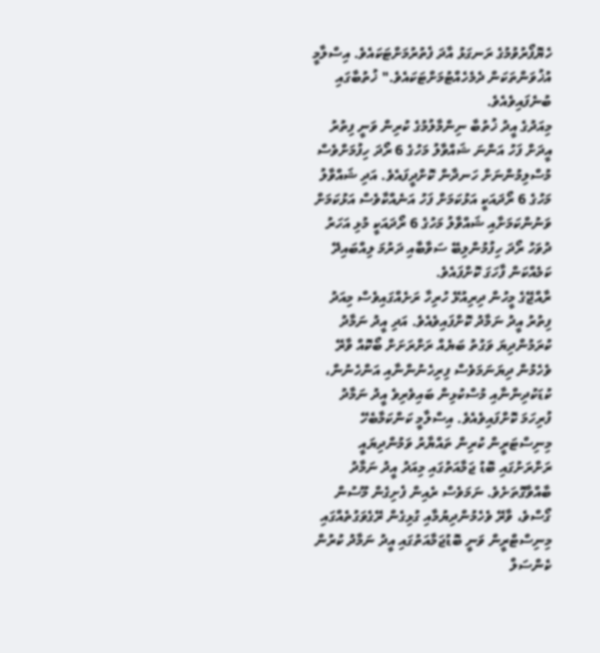ހެޔޮފޯރުވުމުގެ ރަނގަޅު އާދަ ފެތުރުމަށްޓަކައެވެ. އިސްލާމީ އުޚުވަންތަކަން ދެމެހެއްޓުމަށްޓަކައެވެ." ޚުތުބާގައި ބުނެފައިވެއެވެ.
މިއަދުގެ އީދު ޚުތުބާ ނިންމާލުމުގެ ކުރިން ވަނީ ފިތުރު އީދަށް ފަހު އަންނަ ޝައްވާލު މަހުގެ 6 ރޯދަ ހިފުމަށްވެސް މުސްލިމުންނަށް ހަނދާން ކޮށްދީފައެވެ. އަދި ޝައްވާލު މަހުގެ 6 ރޯދައަކީ އަޅުކަމަށް ފަހު އަނެއްކާވެސް އަޅުކަމަށް ވަނުންކަމަށާއި ޝައްވާލު މަހުގެ 6 ރޯދައަކީ މުޅި އަހަރު ދުވަހު ރޯދަ ހިފުމުންލިބޭ ސަވާބާއި ދަރުމަ ލިއްބައިދޭ ކަމެއްކަން ފާހަގަ ކޮށްފައެވެ.
ރާއްޖޭގެ މީހުން ދިރިއުޅޭ ހުރިހާ ރަށެއްގައިވެސް މިއަދު ފިތުރު އީދު ނަމާދު ކޮށްފައިވެއެވެ. އަދި އީދު ނަމާދު ކުރަމުންދިޔަ ވަގުތު ބަޔެއް ރަށްރަށަށް ބޯކޮއް ވާރޭ ވެހެމުން ދިޔަނަމަވެސް ފިރިހެނުންނާއި އަންހެނުން، ކުޑަކުދިންނާއި މުސްކުޅިން ބައިވެރިވެ އީދު ނަމާދު ފުރިހަމަ ކޮށްފައިވެއެވެ. އިސްލާމީ ކަންކަމާބެހޭ މިނިސްޓަރީން ކުރިން ތައްޔާރު ވަމުންދިޔައީ ރަށްރަށުގައި ބޮޑު ޖަމާއަތުގައި މިއަދު އީދު ނަމާދު ބާއްވާގޮތަށެވެ. ނަމަވެސް ރެއިން ފެށިގެން މޫސުން ގޯސްވެ، ވާރޭ ވެހެމުންދިޔުމާއި ގުޅިގެން ރޭގެވަގުތެއްގައި މިނިސްޓްރީން ވަނީ ބޮޑުޖަމާއަތުގައި އީދު ނަމާދު ކުރުން ކެންސަލް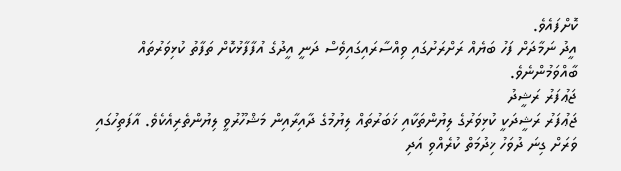ކޮށްފައެވެ.
އީދު ނަމާދަށް ފަހު ބަޔެއް ރަށްރަށުގައި ވިއްސާރައިގައިވެސް ދަނީ އީދުގެ އުފާފާޅުކޮށް ތަފާތު ކުޅިވަރުތައް ބާއްވަމުންނެވެ.
ޖަޢުފަރު ރަޝީދު
ޖަޢުފަރު ރަޝީދަކީ ކުޅިވަރުގެ ލިޔުންތަކާއި ޚަބަރުތައް ލިޔުމުގެ ދާއިރާއިން މަޝްހޫރުވީ ލިޔުންތެރިއެކެވެ. އާފަތިހުގައި ވަރަށް ގިނަ ދުވަހު ޚިދުމަތް ކުރެއްވި އަދި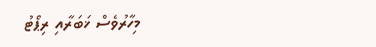މިހާރުވެސް ޚަބަރާއި ރިޕޯޓު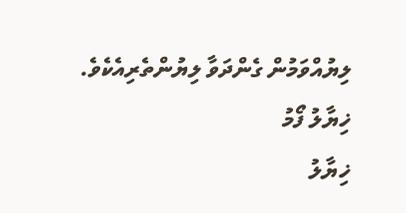ލިޔުއްވަމުން ގެންދަވާ ލިޔުންތެރިއެކެވެ.
ޚިޔާލު ފޯމު
ޚިޔާލު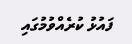ފައުޅު ކުރެއްވުމުގައި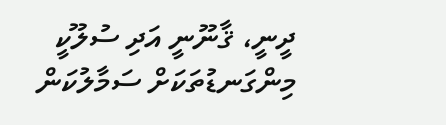ދީނީ، ޤާނޫނީ އަދި ސުލޫކީ މިންގަނޑުތަކަށް ސަމާލުކަން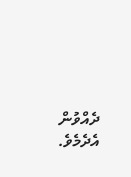ދެއްވުން އެދެމެވެ.